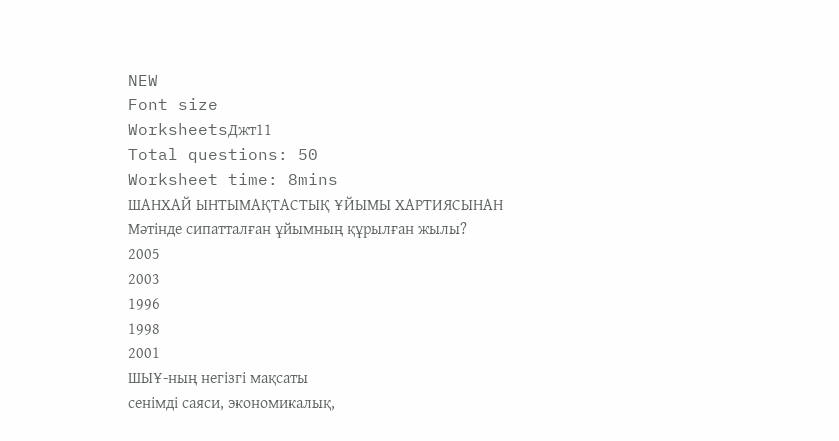NEW
Font size
WorksheetsДжт11
Total questions: 50
Worksheet time: 8mins
ШАНХАЙ ЫНТЫМАҚТАСТЫҚ ҰЙЫМЫ ХАРТИЯСЫНАН
Мәтінде сипатталған ұйымның құрылған жылы?
2005
2003
1996
1998
2001
ШЫҰ-ның негізгі мақсаты
сенімді саяси, экономикалық,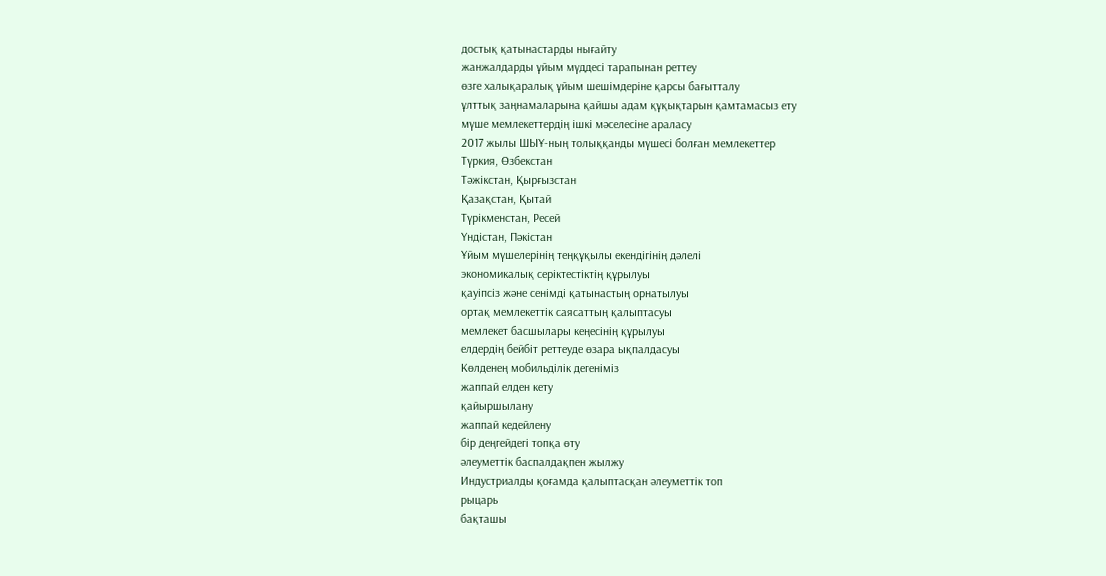достық қатынастарды нығайту
жанжалдарды ұйым мүддесі тарапынан реттеу
өзге халықаралық ұйым шешімдеріне қарсы бағытталу
ұлттық заңнамаларына қайшы адам құқықтарын қамтамасыз ету
мүше мемлекеттердің ішкі мәселесіне араласу
2017 жылы ШЫҰ-ның толыққанды мүшесі болған мемлекеттер
Түркия, Өзбекстан
Тәжікстан, Қырғызстан
Қазақстан, Қытай
Түрікменстан, Ресей
Үндістан, Пәкістан
Ұйым мүшелерінің теңқұқылы екендігінің дәлелі
экономикалық серіктестіктің құрылуы
қауiпсiз және сенiмді қатынастың орнатылуы
ортақ мемлекеттік саясаттың қалыптасуы
мемлекет басшылары кеңесiнің құрылуы
елдердің бейбiт реттеуде өзара ықпалдасуы
Көлденең мобильділік дегеніміз
жаппай елден кету
қайыршылану
жаппай кедейлену
бір деңгейдегі топқа өту
әлеуметтік баспалдақпен жылжу
Индустриалды қоғамда қалыптасқан әлеуметтік топ
рыцарь
бақташы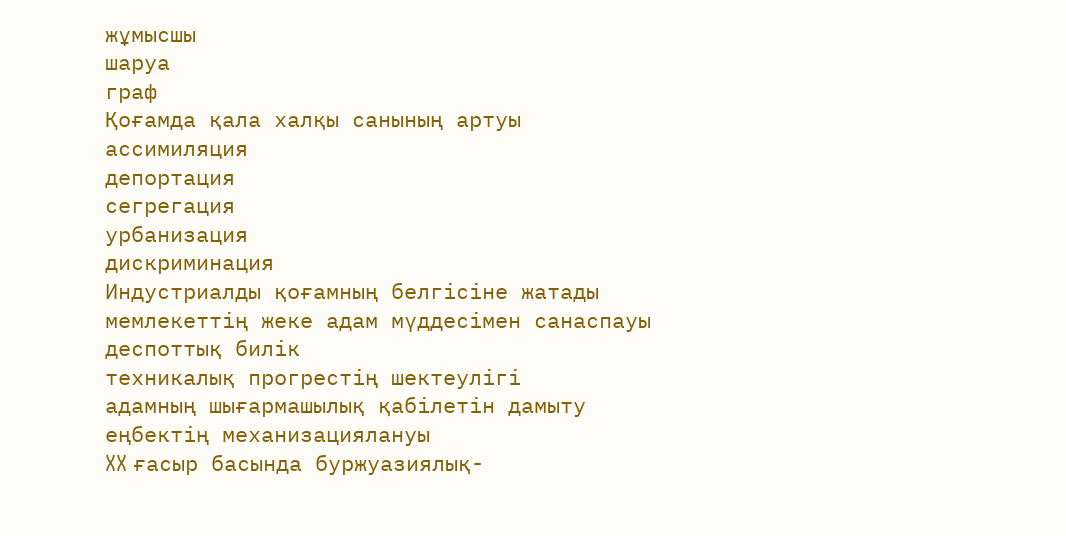жұмысшы
шаруа
граф
Қоғамда қала халқы санының артуы
ассимиляция
депортация
сегрегация
урбанизация
дискриминация
Индустриалды қоғамның белгісіне жатады
мемлекеттің жеке адам мүддесімен санаспауы
деспоттық билік
техникалық прогрестің шектеулігі
адамның шығармашылық қабілетін дамыту
еңбектің механизациялануы
XX ғасыр басында буржуазиялық-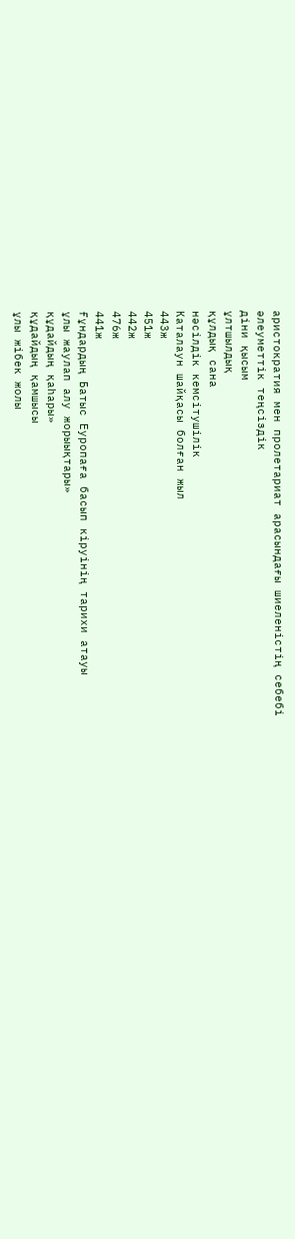аристократия мен пролетариат арасындағы шиеленістің себебі
әлеуметтік теңсіздік
діни қысым
ұлтшылдық
құлдық сана
нәсілдік кемсітушілік
Каталаун шайқасы болған жыл
443ж
451ж
442ж
476ж
441ж
Ғұндардың Батыс Еуропаға басып кіруінің тарихи атауы
ұлы жаулап алу жорыықтары»
құдайдың қаһары»
құдайдың қамшысы
ұлы жібек жолы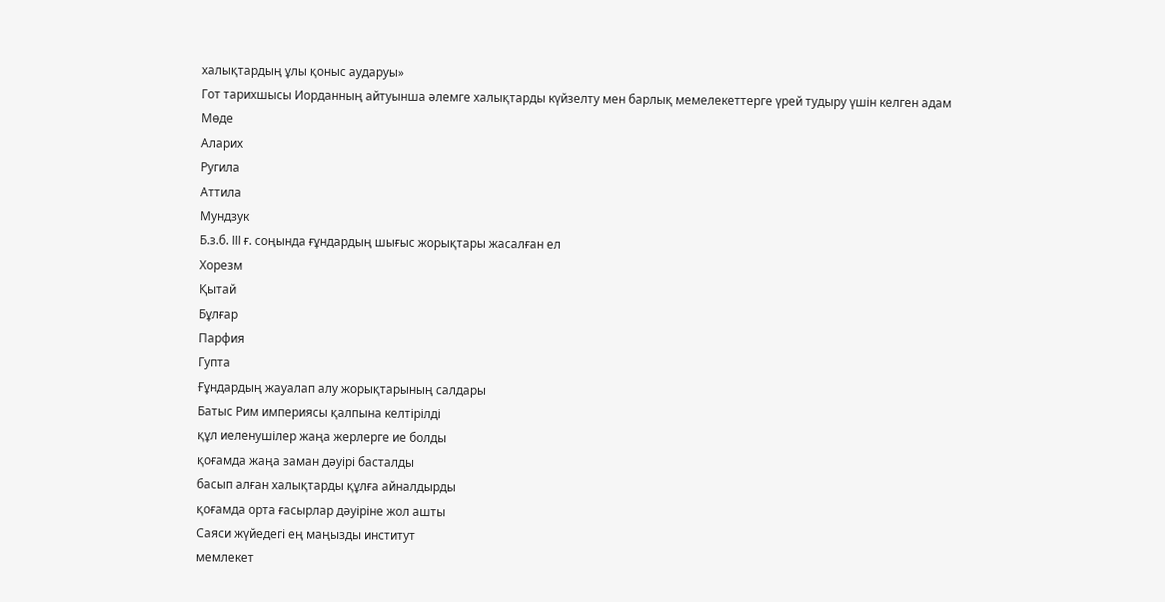халықтардың ұлы қоныс аударуы»
Гот тарихшысы Иорданның айтуынша әлемге халықтарды күйзелту мен барлық мемелекеттерге үрей тудыру үшін келген адам
Мөде
Аларих
Ругила
Аттила
Мундзук
Б.з.б. ІІІ ғ. соңында ғұндардың шығыс жорықтары жасалған ел
Хорезм
Қытай
Бұлғар
Парфия
Гупта
Ғұндардың жауалап алу жорықтарының салдары
Батыс Рим империясы қалпына келтірілді
құл иеленушілер жаңа жерлерге ие болды
қоғамда жаңа заман дәуірі басталды
басып алған халықтарды құлға айналдырды
қоғамда орта ғасырлар дәуіріне жол ашты
Саяси жүйедегі ең маңызды институт
мемлекет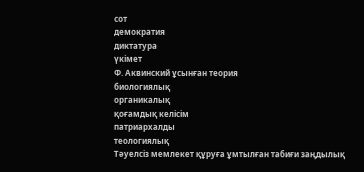сот
демократия
диктатура
үкімет
Ф. Аквинский ұсынған теория
биологиялық
органикалық
қоғамдық келісім
патриархалды
теологиялық
Тәуелсіз мемлекет құруға ұмтылған табиғи заңдылық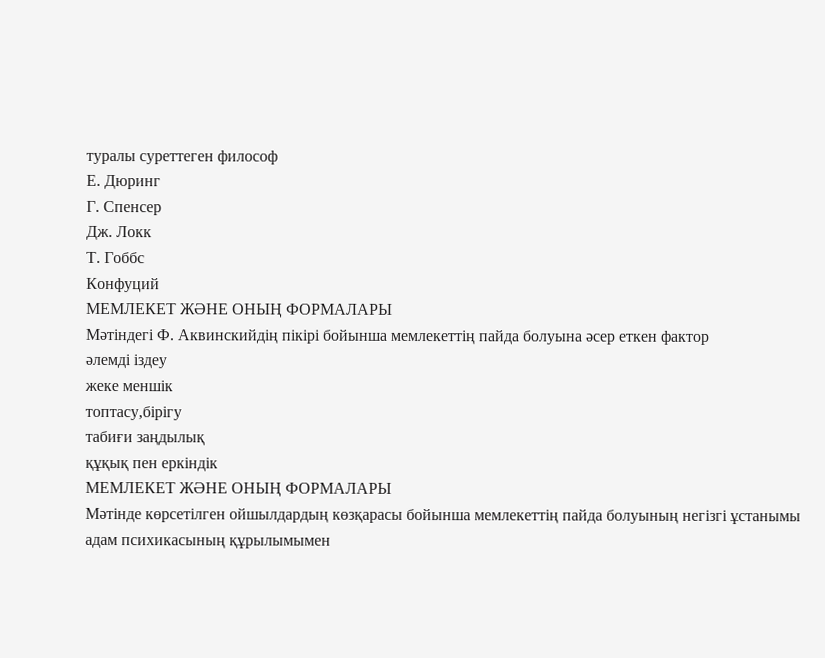туралы суреттеген философ
Е. Дюринг
Г. Спенсер
Дж. Локк
Т. Гоббс
Конфуций
МЕМЛЕКЕТ ЖӘНЕ ОНЫҢ ФОРМАЛАРЫ
Мәтіндегі Ф. Аквинскийдің пікірі бойынша мемлекеттің пайда болуына әсер еткен фактор
әлемді іздеу
жеке меншік
топтасу,бірігу
табиғи заңдылық
құқық пен еркіндік
МЕМЛЕКЕТ ЖӘНЕ ОНЫҢ ФОРМАЛАРЫ
Мәтінде көрсетілген ойшылдардың көзқарасы бойынша мемлекеттің пайда болуының негізгі ұстанымы
адам психикасының құрылымымен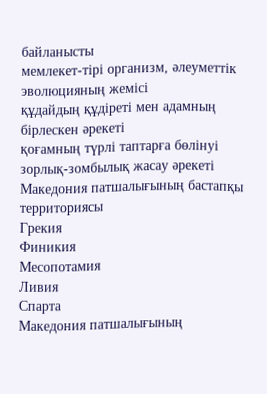байланысты
мемлекет-тірі организм, әлеуметтік эволюцияның жемісі
құдайдың құдіреті мен адамның бірлескен әрекеті
қоғамның түрлі таптарға бөлінуі
зорлық-зомбылық жасау әрекеті
Македония патшалығының бастапқы территориясы
Грекия
Финикия
Месопотамия
Ливия
Спарта
Македония патшалығының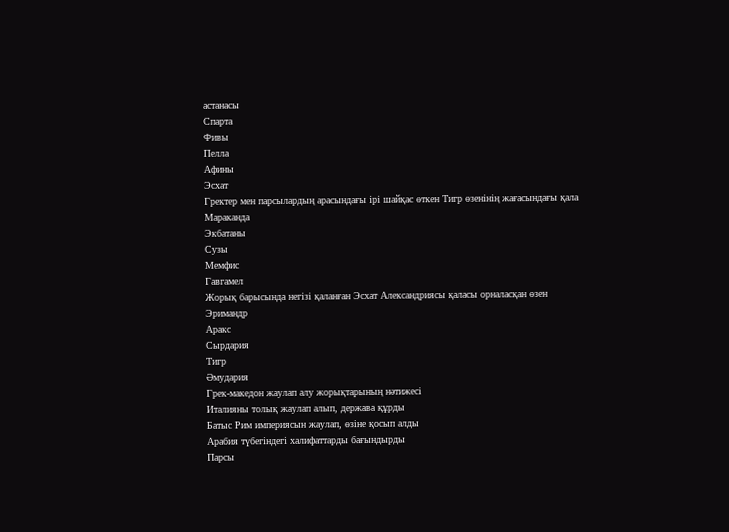астанасы
Спарта
Фивы
Пелла
Афины
Эсхат
Гректер мен парсылардың арасындағы ірі шайқас өткен Тигр өзенінің жағасындағы қала
Мараканда
Экбатаны
Сузы
Мемфис
Гавгамел
Жорық барысында негізі қаланған Эсхат Александриясы қаласы орналасқан өзен
Эримандр
Аракс
Сырдария
Тигр
Әмудария
Грек-македон жаулап алу жорықтарының нәтижесі
Италияны толық жаулап алып, держава құрды
Батыс Рим империясын жаулап, өзіне қосып алды
Арабия түбегіндегі халифаттарды бағындырды
Парсы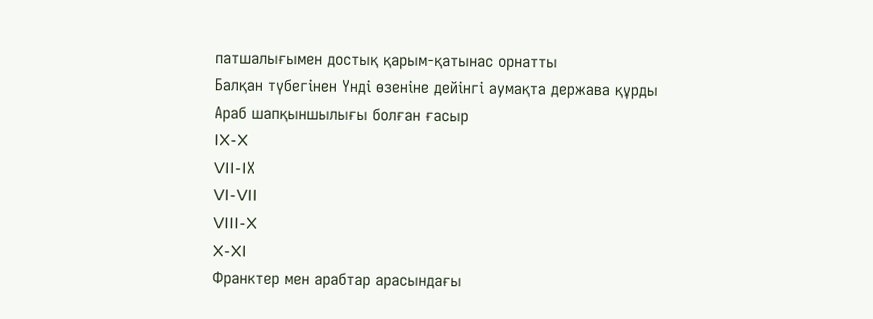патшалығымен достық қарым-қатынас орнатты
Балқан түбегінен Үнді өзеніне дейінгі аумақта держава құрды
Араб шапқыншылығы болған ғасыр
IX-X
VII-IХ
VI-VII
VIII-X
X-XI
Франктер мен арабтар арасындағы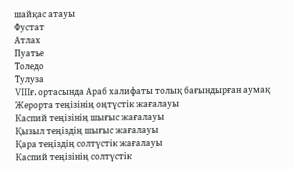шайқас атауы
Фустат
Атлах
Пуатье
Толедо
Тулуза
VIIIғ. ортасында Араб халифаты толық бағындырған аумақ
Жерорта теңізінің оңтүстік жағалауы
Каспий теңізінің шығыс жағалауы
Қызыл теңіздің шығыс жағалауы
Қара теңіздің солтүстік жағалауы
Каспий теңізінің солтүстік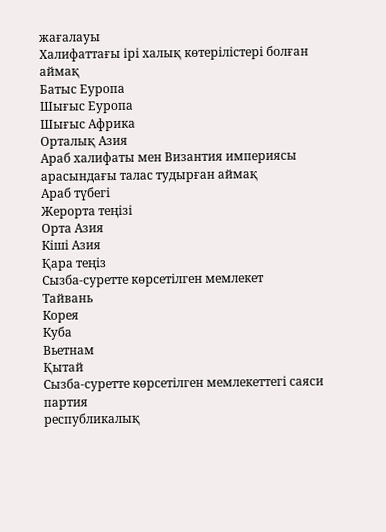жағалауы
Халифаттағы ірі халық көтерілістері болған аймақ
Батыс Еуропа
Шығыс Еуропа
Шығыс Африка
Орталық Азия
Араб халифаты мен Византия империясы арасындағы талас тудырған аймақ
Араб түбегі
Жерорта теңізі
Орта Азия
Кіші Азия
Қара теңіз
Сызба-суретте көрсетілген мемлекет
Тайвань
Корея
Куба
Вьетнам
Қытай
Сызба-суретте көрсетілген мемлекеттегі саяси партия
республикалық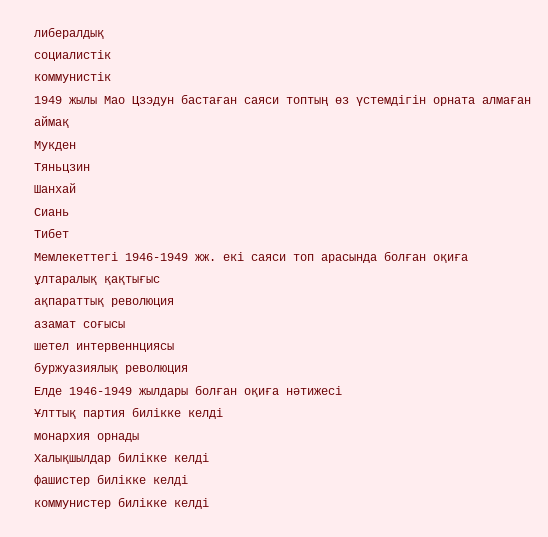либералдық
социалистік
коммунистік
1949 жылы Мао Цзэдун бастаған саяси топтың өз үстемдігін орната алмаған аймақ
Мукден
Тяньцзин
Шанхай
Сиань
Тибет
Мемлекеттегі 1946-1949 жж. екі саяси топ арасында болған оқиға
ұлтаралық қақтығыс
ақпараттық революция
азамат соғысы
шетел интервеннциясы
буржуазиялық революция
Елде 1946-1949 жылдары болған оқиға нәтижесі
Ұлттық партия билікке келді
монархия орнады
Халықшылдар билікке келді
фашистер билікке келді
коммунистер билікке келді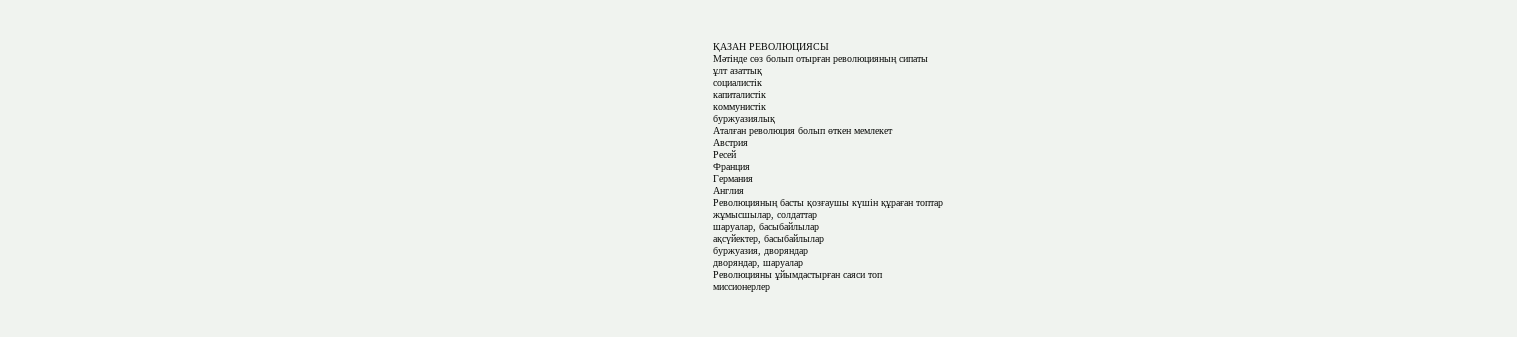ҚАЗАН РЕВОЛЮЦИЯСЫ
Мәтінде сөз болып отырған революцияның сипаты
ұлт азаттық
социалистік
капиталистік
коммунистік
буржуазиялық
Аталған революция болып өткен мемлекет
Австрия
Ресей
Франция
Германия
Англия
Революцияның басты қозғаушы күшін құраған топтар
жұмысшылар, солдаттар
шаруалар, басыбайлылар
ақсүйектер, басыбайлылар
буржуазия, дворяндар
дворяндар, шаруалар
Революцияны ұйымдастырған саяси топ
миссионерлер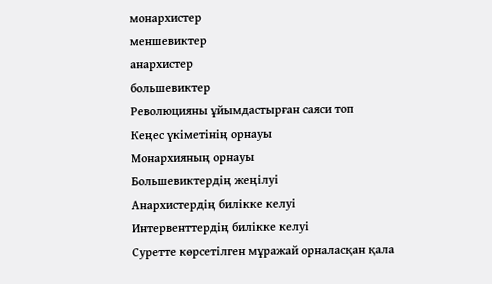монархистер
меншевиктер
анархистер
большевиктер
Революцияны ұйымдастырған саяси топ
Кеңес үкіметінің орнауы
Монархияның орнауы
Большевиктердің жеңілуі
Анархистердің билікке келуі
Интервенттердің билікке келуі
Суретте көрсетілген мұражай орналасқан қала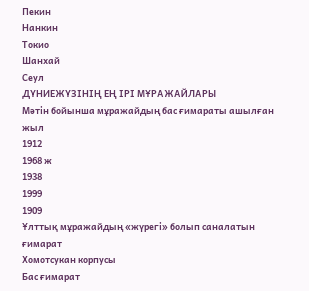Пекин
Нанкин
Токио
Шанхай
Сеул
ДҮНИЕЖҮЗІНІҢ ЕҢ ІРІ МҰРАЖАЙЛАРЫ
Мәтін бойынша мұражайдың бас ғимараты ашылған жыл
1912
1968 ж
1938
1999
1909
Ұлттық мұражайдың «жүрегі» болып саналатын ғимарат
Хомотсукан корпусы
Бас ғимарат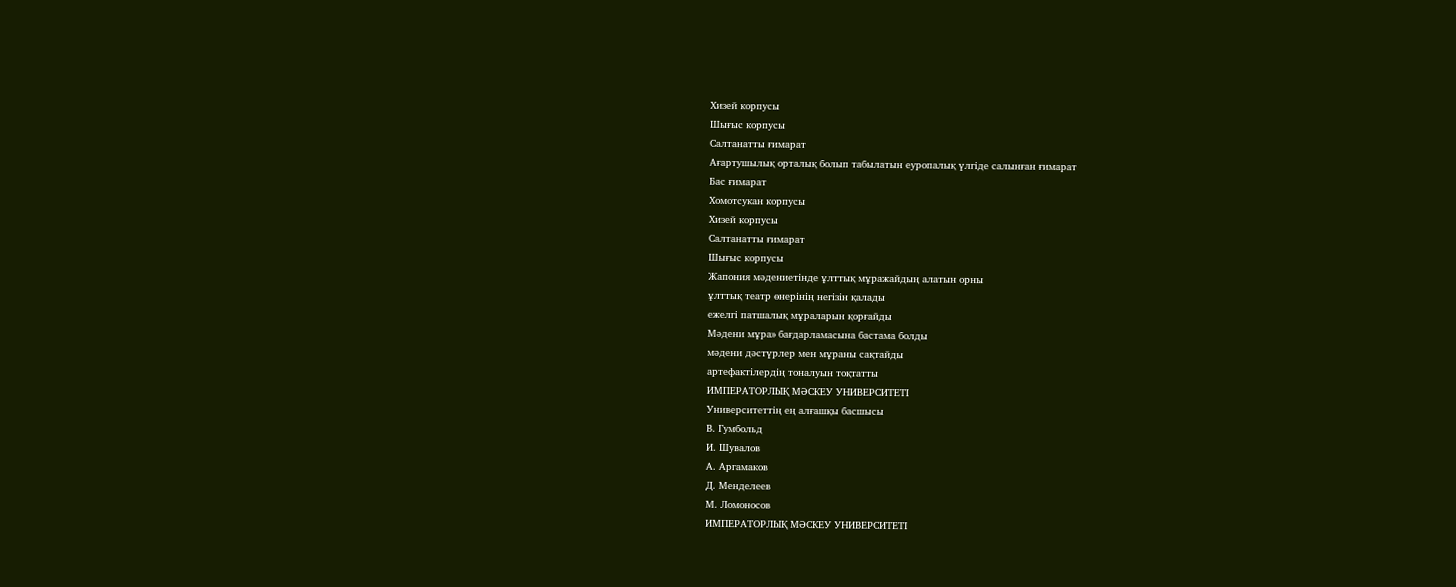Хизей корпусы
Шығыс корпусы
Салтанатты ғимарат
Ағартушылық орталық болып табылатын еуропалық үлгіде салынған ғимарат
Бас ғимарат
Хомотсукан корпусы
Хизей корпусы
Салтанатты ғимарат
Шығыс корпусы
Жапония мәдениетінде ұлттық мұражайдың алатын орны
ұлттық театр өнерінің негізін қалады
ежелгі патшалық мұраларын қорғайды
Мәдени мұра» бағдарламасына бастама болды
мәдени дәстүрлер мен мұраны сақтайды
артефактілердің тоналуын тоқтатты
ИМПЕРАТОРЛЫҚ МӘСКЕУ УНИВЕРСИТЕТІ
Университеттің ең алғашқы басшысы
В. Гумбольд
И. Шувалов
А. Аргамаков
Д. Менделеев
М. Ломоносов
ИМПЕРАТОРЛЫҚ МӘСКЕУ УНИВЕРСИТЕТІ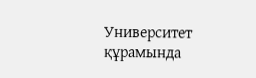Университет құрамында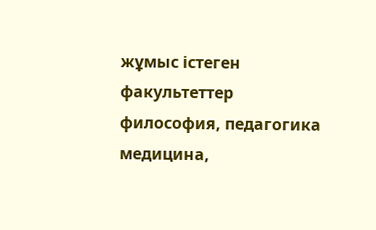жұмыс істеген факультеттер
философия, педагогика
медицина,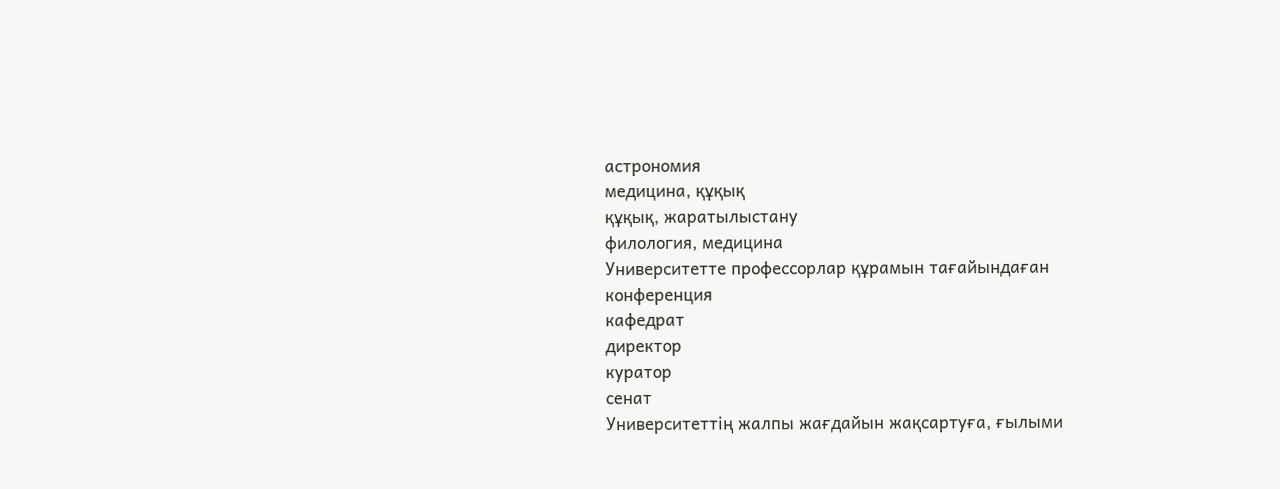астрономия
медицина, құқық
құқық, жаратылыстану
филология, медицина
Университетте профессорлар құрамын тағайындаған
конференция
кафедрат
директор
куратор
сенат
Университеттің жалпы жағдайын жақсартуға, ғылыми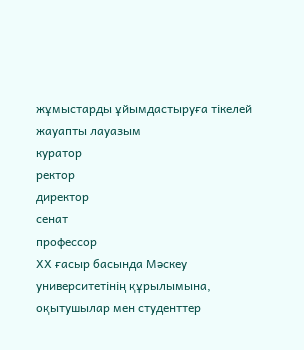жұмыстарды ұйымдастыруға тікелей жауапты лауазым
куратор
ректор
директор
сенат
профессор
ХХ ғасыр басында Мәскеу университетінің құрылымына, оқытушылар мен студенттер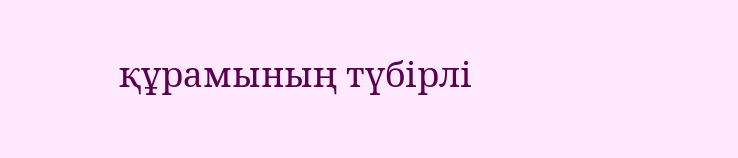құрамының түбірлі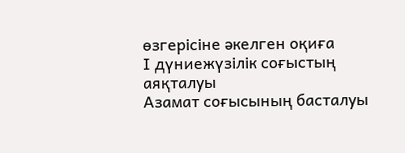өзгерісіне әкелген оқиға
І дүниежүзілік соғыстың аяқталуы
Азамат соғысының басталуы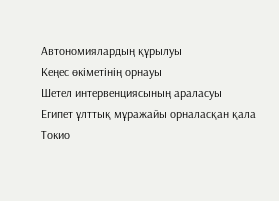Автономиялардың құрылуы
Кеңес өкіметінің орнауы
Шетел интервенциясының араласуы
Египет ұлттық мұражайы орналасқан қала
Токио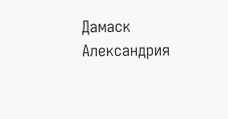Дамаск
Александрия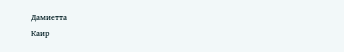Дамиетта
Каир